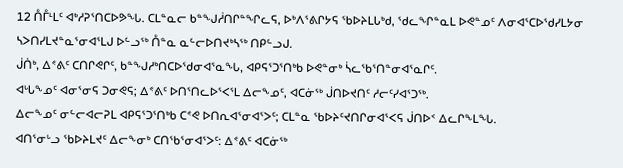12 ᑍᒤᒻᒪᑦ ᐊᒃᓱᕈᕐᑎᑕᐅᕗᖓ. ᑕᒪᓐᓇᓕ ᑲᓐᖑᓲᑎᒋᓐᖏᓚᕋ, ᐅᒃᐱᕐᕕᒋᔭᕋ ᖃᐅᔨᒪᒐᒃᑯ, ᖁᓚᖏᓐᓇᒪ ᐅᕙᓐᓄᑦ ᐱᓂᐊᕐᑕᐅᖁᓯᒪᔭᓂ ᓴᐳᑎᓯᒪᔪᓐᓇᕐᓂᐊᕐᒪᒍ ᐅᓪᓗᖅ ᑍᓐᓇ ᓇᓪᓕᐅᑎᔪᒃᓴᖅ ᑎᑭᓪᓗᒍ.
ᒎᑏᒃ, ᐃᕝᕕᑦ ᑕᑎᒋᕙᒋᑦ, ᑲᓐᖑᓱᒃᑎᑕᐅᖁᓂᐊᕐᓇᖓ, ᐊᑭᕋᕐᑐᕐᑎᒃᑲ ᐅᕙᓐᓂᒃ ᓵᓚᖃᕐᑎᓐᓂᐊᕐᓇᒋᑦ.
ᐊᒡᒐᖕᓄᑦ ᐊᓂᕐᓂᕋ ᑐᓂᕙᕋ; ᐃᕝᕕᑦ ᐅᑎᕐᑎᓚᐅᕐᐸᕐᒪ ᐃᓕᖕᓄᑦ, ᐊᑕᓃᖅ ᒎᑎᐅᔪᑎᑦ ᓱᓕᑦᓯᐊᕐᑐᖅ.
ᐃᓕᖕᓄᑦ ᓂᓪᓕᐊᓕᕈᒪ ᐊᑭᕋᕐᑐᕐᑎᒃᑲ ᑕᕝᕙ ᐅᑎᕆᐊᕐᓂᐊᕐᐳᑦ; ᑕᒪᓐᓇ ᖃᐅᔨᑦᔪᑎᒋᓂᐊᕐᐸᕋ ᒎᑎᐅᑉ ᐃᓚᒋᖕᒪᖓ.
ᐊᑎᕐᓂᒡᓗ ᖃᐅᔨᒪᔪᑦ ᐃᓕᖕᓂᒃ ᑕᑎᖃᕐᓂᐊᕐᐳᑦ: ᐃᕝᕕᑦ ᐊᑕᓃᖅ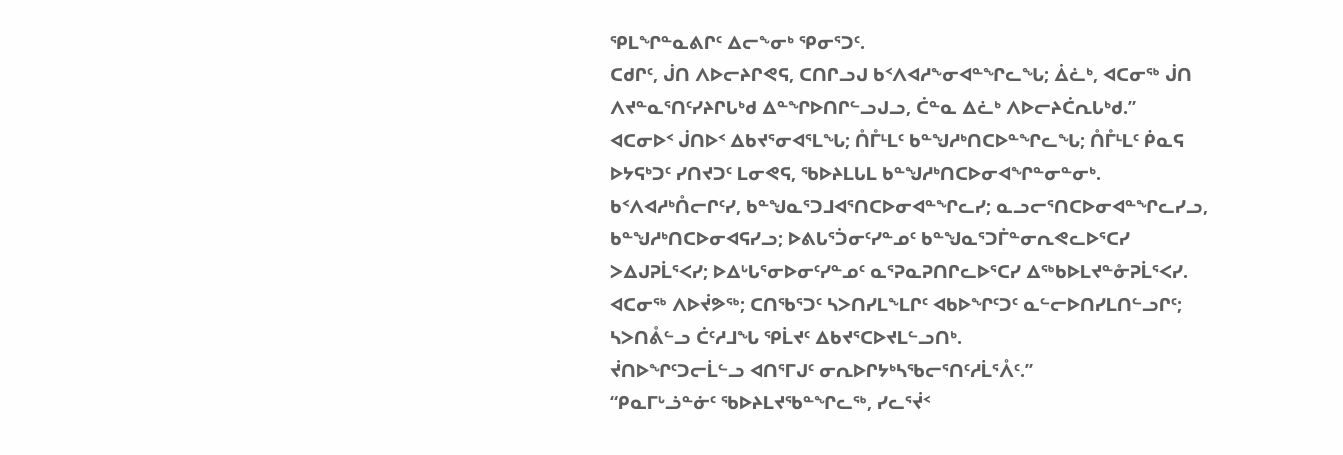ᕿᒪᖏᓐᓇᕕᒋᑦ ᐃᓕᖕᓂᒃ ᕿᓂᕐᑐᑦ.
ᑕᑯᒋᑦ, ᒎᑎ ᐱᐅᓕᔨᒋᕙᕋ, ᑕᑎᒋᓗᒍ ᑲᑉᐱᐊᓱᖕᓂᐊᓐᖏᓚᖓ; ᐄᓛᒃ, ᐊᑕᓂᖅ ᒎᑎ ᐱᔪᓐᓇᕐᑎᑦᓯᔨᒋᒐᒃᑯ ᐃᓐᖏᐅᑎᒋᓪᓗᒍᓗ, ᑖᓐᓇ ᐃᓛᒃ ᐱᐅᓕᔨᑖᕆᒐᒃᑯ.”
ᐊᑕᓂᐅᑉ ᒎᑎᐅᑉ ᐃᑲᔪᕐᓂᐊᕐᒪᖓ; ᑍᒤᒻᒪᑦ ᑲᓐᖑᓱᒃᑎᑕᐅᓐᖏᓚᖓ; ᑍᒤᒻᒪᑦ ᑮᓇᕋ ᐅᔭᕋᒃᑐᑦ ᓯᑎᔪᑐᑦ ᒪᓂᕙᕋ, ᖃᐅᔨᒪᒐᒪ ᑲᓐᖑᓱᒃᑎᑕᐅᓂᐊᖏᓐᓂᓐᓂᒃ.
ᑲᑉᐱᐊᓱᒃᑍᓕᒋᑦᓯ, ᑲᓐᖑᓇᕐᑐᒧᐊᕐᑎᑕᐅᓂᐊᓐᖏᓚᓯ; ᓇᓗᓕᕐᑎᑕᐅᓂᐊᓐᖏᓚᓯᓗ, ᑲᓐᖑᓱᒃᑎᑕᐅᓂᐊᕋᓯᓗ; ᐅᕕᒐᕐᑑᓂᑦᓯᓐᓄᑦ ᑲᓐᖑᓇᕐᑐᒦᓐᓂᕆᕙᓚᐅᕐᑕᓯ ᐳᐃᒍᕈᒫᕐᐸᓯ; ᐅᐃᒡᒐᕐᓂᐅᓂᑦᓯᓐᓄᑦ ᓇᕐᕈᓇᕈᑎᒋᓚᐅᕐᑕᓯ ᐃᖅᑲᐅᒪᔪᓐᓁᕈᒫᕐᐸᓯ.
ᐊᑕᓂᖅ ᐱᐅᔫᕗᖅ; ᑕᑎᖃᕐᑐᑦ ᓴᐳᑎᓯᒪᖕᒪᒋᑦ ᐊᑲᐅᖏᑦᑐᑦ ᓇᓪᓕᐅᑎᓯᒪᑎᓪᓗᒋᑦ; ᓴᐳᑎᕔᓪᓗ ᑖᑦᓱᒧᖓ ᕿᒫᔪᑦ ᐃᑲᔪᕐᑕᐅᔪᒪᓪᓗᑎᒃ.
ᔫᑎᐅᖏᑦᑐᓕᒫᓪᓗ ᐊᑎᕐᒥᒍᑦ ᓂᕆᐅᒋᔭᒃᓴᖃᓕᕐᑎᑦᓱᒫᕐᐰᑦ.”
“ᑭᓇᒥᒡᓘᓐᓃᑦ ᖃᐅᔨᒪᔪᖃᓐᖏᓚᖅ, ᓯᓚᕐᔫᑉ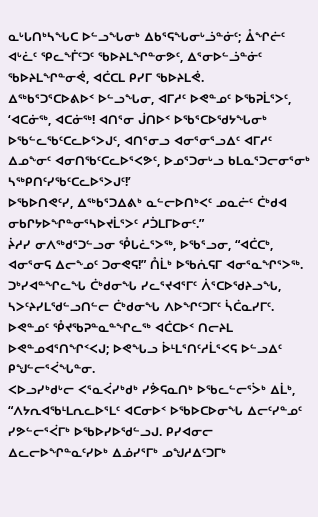ᓇᒡᒐᑎᒃᓴᖓᑕ ᐅᓪᓗᖓᓂᒃ ᐃᑲᕐᕋᖓᓂᒡᓘᓐᓃᑦ; ᐂᖏᓖᑦ ᐊᒡᓛᑦ ᕿᓚᖕᒦᑦᑐᑦ ᖃᐅᔨᒪᖏᓐᓂᕗᑦ, ᐃᕐᓂᐅᓪᓘᓐᓃᑦ ᖃᐅᔨᒪᖏᓐᓂᕚ, ᐊᑖᑕᒪ ᑭᓯᒥ ᖃᐅᔨᒪᕚ.
ᐃᖅᑲᕐᑐᕐᑕᐅᕕᐅᑉ ᐅᓪᓗᖓᓂ, ᐊᒥᓱᑦ ᐅᕙᓐᓄᑦ ᐅᖃᕈᒫᕐᐳᑦ, ‘ᐊᑕᓃᖅ, ᐊᑕᓃᖅ! ᐊᑎᕐᓂ ᒎᑎᐅᑉ ᐅᖃᕐᑕᐅᖁᔭᖓᓂᒃ ᐅᖃᓪᓚᖃᑦᑕᓚᐅᕐᐳᒍᑦ, ᐊᑎᕐᓂᓗ ᐊᓂᕐᓂᕐᓗᐃᑦ ᐊᒥᓱᑦ ᐃᓄᖕᓂᑦ ᐊᓂᑎᖃᑦᑕᓚᐅᕐᐸᕗᑦ, ᐅᓄᕐᑐᓂᒡᓗ ᑲᒪᓇᕐᑐᓕᓂᕐᓂᒃ ᓴᖅᑭᑎᑦᓯᖃᑦᑕᓚᐅᕐᐳᒍᑦ!’
ᐅᖃᐅᑎᕙᑦᓯ, ᐃᖅᑲᕐᑐᐃᕕᒃ ᓇᓪᓕᐅᑎᒃᐸᑦ ᓄᓇᓖᑦ ᑖᒃᑯᐊ ᓂᑲᒋᔭᐅᖏᓐᓂᕐᓴᐅᔪᒫᕐᐳᑦ ᓱᑑᒪᒥᐅᓂᑦ.”
ᔩᓱᓯ ᓂᐱᖅᑯᕐᑐᓪᓗᓂ ᕾᒐᓛᕐᐳᖅ, ᐅᖃᕐᓗᓂ, “ᐊᑖᑕᒃ, ᐊᓂᕐᓂᕋ ᐃᓕᖕᓄᑦ ᑐᓂᕙᕋ!” ᑍᒫᒃ ᐅᖃᕇᕋᒥ ᐊᓂᕐᓇᖏᕐᐳᖅ.
ᑐᒃᓯᐊᓐᖏᓚᖓ ᑖᒃᑯᓂᖓ ᓯᓚᕐᔪᐊᕐᒥᑦ ᐲᕐᑕᐅᖁᔨᓗᖓ, ᓴᐳᑦᔨᓯᒪᖁᓪᓗᑎᓪᓕ ᑖᒃᑯᓂᖓ ᐱᐅᖏᑦᑐᒥᑦ ᓵᑖᓇᓯᒥᑦ.
ᐅᕙᓐᓄᑦ ᕾᔪᖃᕈᓐᓇᓐᖏᓚᖅ ᐊᑖᑕᐅᑉ ᑎᓕᔨᒪ ᐅᕙᓐᓄᐊᕐᑎᖏᑉᐸᒍ; ᐅᕙᖓᓗ ᐆᒻᒪᕐᑎᑦᓱᒫᕐᐸᕋ ᐅᓪᓗᐃᑦ ᑭᖑᓪᓕᕐᐹᖓᓐᓂ.
ᐸᐅᓗᓯᒃᑯᒡᓕ ᐸᕐᓇᐹᓯᒃᑯᒃ ᓯᕘᕋᓇᑎᒃ ᐅᖃᓚᓪᓕᕐᐴᒃ ᐃᒫᒃ, “ᐱᔭᕆᐊᖃᒻᒪᕆᓚᐅᕐᒪᑦ ᐊᑕᓂᐅᑉ ᐅᖃᐅᑕᐅᓂᖓ ᐃᓕᑦᓯᓐᓄᑦ ᓯᕗᓪᓕᕐᐹᒥᒃ ᐅᖃᐅᓯᐅᖁᓪᓗᒍ. ᑭᓯᐊᓂᓕ ᐃᓚᓕᐅᖏᓐᓇᑦᓯᐅᒃ ᐃᓅᓯᕐᒥᒃ ᓄᖑᓱᐃᑦᑐᒥᒃ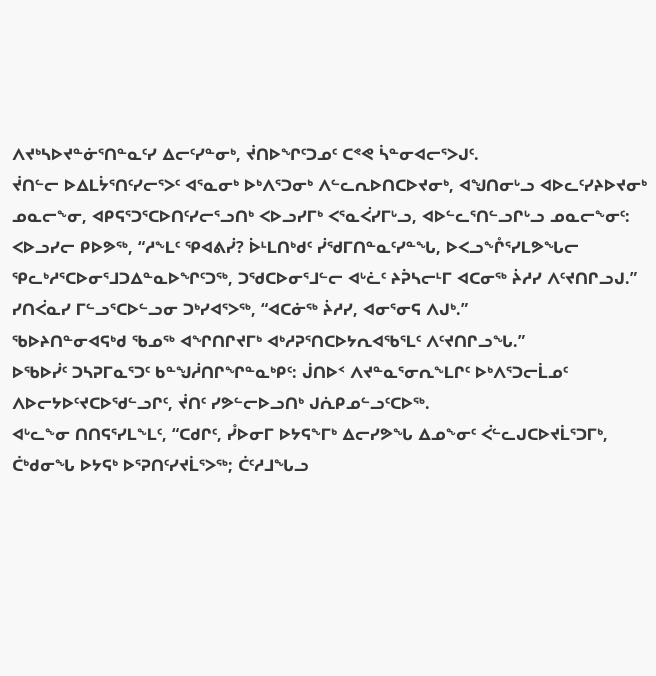ᐱᔪᒃᓴᐅᔪᓐᓃᕐᑎᓐᓇᑦᓯ ᐃᓕᑦᓯᓐᓂᒃ, ᔫᑎᐅᖏᑦᑐᓄᑦ ᑕᕝᕙ ᓵᓐᓂᐊᓕᕐᐳᒍᑦ.
ᔫᑎᓪᓕ ᐅᐃᒪᔮᕐᑎᑦᓯᓕᕐᐳᑦ ᐊᕐᓇᓂᒃ ᐅᒃᐱᕐᑐᓂᒃ ᐱᓪᓚᕆᐅᑎᑕᐅᔪᓂᒃ, ᐊᖑᑎᓂᒡᓗ ᐊᐅᓚᑦᓯᔨᐅᔪᓂᒃ ᓄᓇᓕᖕᓂ, ᐊᑭᕋᕐᑐᕐᑕᐅᑎᑦᓯᓕᕐᓗᑎᒃ ᐸᐅᓗᓯᒥᒃ ᐸᕐᓇᐹᓯᒥᒡᓗ, ᐊᐅᓪᓚᕐᑎᓪᓗᒋᒡᓗ ᓄᓇᓕᖕᓂᑦ:
ᐸᐅᓗᓯᓕ ᑭᐅᕗᖅ, “ᓱᖕᒪᑦ ᕿᐊᕕᓰ? ᐆᒻᒪᑎᒃᑯᑦ ᓰᖁᒥᑎᓐᓇᑦᓯᓐᖓ, ᐅᐸᓗᖕᒊᕐᓯᒪᕗᖓᓕ ᕿᓚᒃᓱᕐᑕᐅᓂᕐᒧᑐᐃᓐᓇᐅᖏᑦᑐᖅ, ᑐᖁᑕᐅᓂᕐᒧᓪᓕ ᐊᒡᓛᑦ ᔨᕉᓴᓕᒻᒥ ᐊᑕᓂᖅ ᔩᓱᓯ ᐱᑦᔪᑎᒋᓗᒍ.”
ᓯᑎᐹᓇᓯ ᒥᓪᓗᕐᑕᐅᓪᓗᓂ ᑐᒃᓯᐊᕐᐳᖅ, “ᐊᑕᓃᖅ ᔩᓱᓯ, ᐊᓂᕐᓂᕋ ᐱᒍᒃ.”
ᖃᐅᔨᑎᓐᓂᐊᕋᒃᑯ ᖃᓄᖅ ᐊᖏᑎᒋᔪᒥᒃ ᐊᒃᓱᕈᕐᑎᑕᐅᔭᕆᐊᖃᕐᒪᑦ ᐱᑦᔪᑎᒋᓗᖓ.”
ᐅᖃᐅᓰᑦ ᑐᓴᕈᒥᓇᕐᑐᑦ ᑲᓐᖑᓲᑎᒋᖏᓐᓇᒃᑭᑦ: ᒎᑎᐅᑉ ᐱᔪᓐᓇᕐᓂᕆᖕᒪᒋᑦ ᐅᒃᐱᕐᑐᓕᒫᓄᑦ ᐱᐅᓕᔭᐅᑦᔪᑕᐅᖁᓪᓗᒋᑦ, ᔫᑎᑦ ᓯᕗᓪᓕᐅᓗᑎᒃ ᒍᕇᑭᓄᓪᓗᑦᑕᐅᖅ.
ᐊᒡᓚᖕᓂ ᑎᑎᕋᕐᓯᒪᖕᒪᑦ, “ᑕᑯᒋᑦ, ᓮᐅᓂᒥ ᐅᔭᕋᖕᒥᒃ ᐃᓕᓯᕗᖓ ᐃᓄᖕᓂᑦ ᐹᓪᓚᒍᑕᐅᔪᒫᕐᑐᒥᒃ, ᑖᒃᑯᓂᖓ ᐅᔭᕋᒃ ᐅᕐᕈᑎᑦᓯᔪᒫᕐᐳᖅ; ᑖᑦᓱᒧᖓᓗ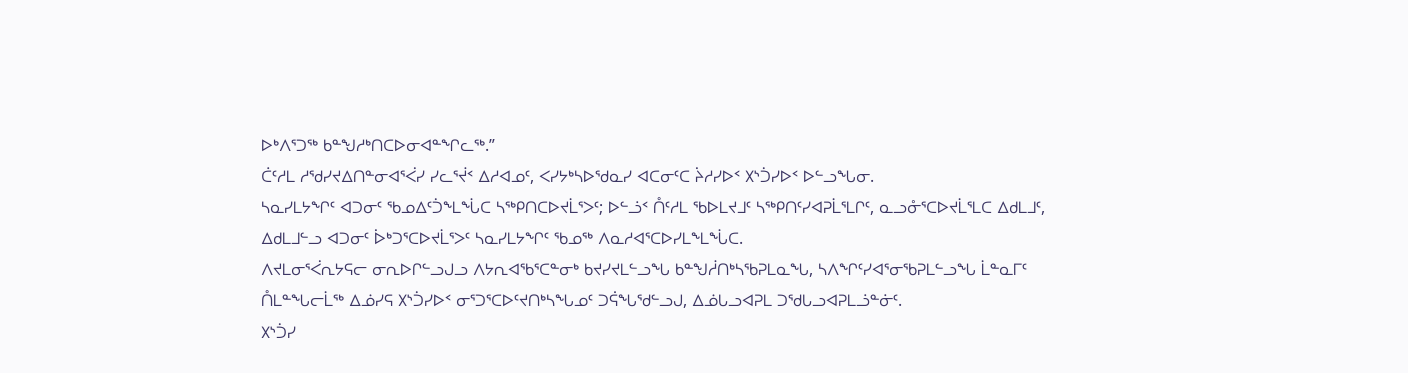ᐅᒃᐱᕐᑐᖅ ᑲᓐᖑᓱᒃᑎᑕᐅᓂᐊᓐᖏᓚᖅ.”
ᑖᑦᓱᒪ ᓱᖁᓯᔪᐃᑎᓐᓂᐊᕐᐹᓯ ᓯᓚᕐᔫᑉ ᐃᓱᐊᓄᑦ, ᐸᓯᔭᒃᓴᐅᖁᓇᓯ ᐊᑕᓂᑦᑕ ᔩᓱᓯᐅᑉ ᙭ᔅᑑᓯᐅᑉ ᐅᓪᓗᖓᓂ.
ᓴᓇᓯᒪᔭᖏᑦ ᐊᑐᓂᑦ ᖃᓄᐃᑦᑑᖕᒪᖔᑕ ᓴᖅᑭᑎᑕᐅᔪᒫᕐᐳᑦ; ᐅᓪᓘᑉ ᑍᑦᓱᒪ ᖃᐅᒪᔪᒧᑦ ᓴᖅᑭᑎᑦᓯᐊᕈᒫᕐᒪᒋᑦ, ᓇᓗᓁᕐᑕᐅᔪᒫᕐᒪᑕ ᐃᑯᒪᒧᑦ, ᐃᑯᒪᒧᓪᓗ ᐊᑐᓂᑦ ᐆᒃᑐᕐᑕᐅᔪᒫᕐᐳᑦ ᓴᓇᓯᒪᔭᖏᑦ ᖃᓄᖅ ᐱᓇᓱᐊᕐᑕᐅᓯᒪᖕᒪᖔᑕ.
ᐱᔪᒪᓂᕐᐹᕆᔭᕋᓕ ᓂᕆᐅᒋᓪᓗᒍᓗ ᐱᔭᕆᐊᖃᕐᑕᓐᓂᒃ ᑲᔪᓯᔪᒪᓪᓗᖓ ᑲᓐᖑᓲᑎᒃᓴᖃᕈᒪᓇᖓ, ᓴᐱᖏᑦᓯᐊᕐᓂᖃᕈᒪᓪᓗᖓ ᒫᓐᓇᒥᑦ ᑍᒪᓐᖓᓕᒫᖅ ᐃᓅᓯᕋ ᙭ᔅᑑᓯᐅᑉ ᓂᕐᑐᕐᑕᐅᑦᔪᑎᒃᓴᖓᓄᑦ ᑐᕌᖓᖁᓪᓗᒍ, ᐃᓅᒐᓗᐊᕈᒪ ᑐᖁᒐᓗᐊᕈᒪᓘᓐᓃᑦ.
᙭ᔅᑑᓯ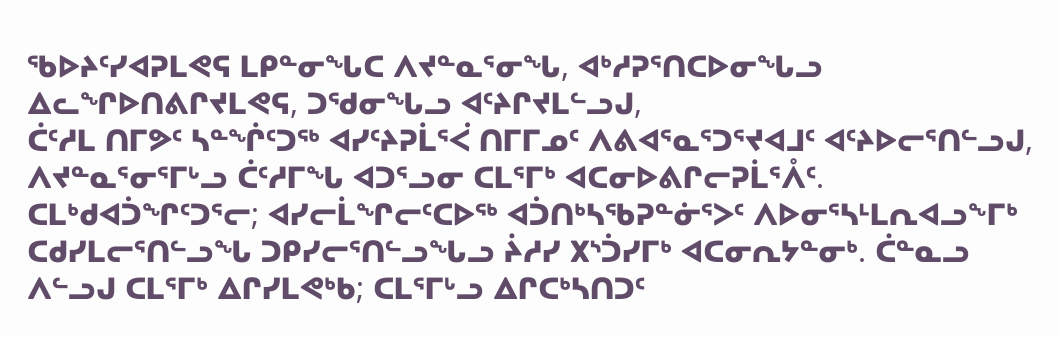ᖃᐅᔨᑦᓯᐊᕈᒪᕙᕋ ᒪᑭᓐᓂᖓᑕ ᐱᔪᓐᓇᕐᓂᖓ, ᐊᒃᓱᕈᕐᑎᑕᐅᓂᖓᓗ ᐃᓚᖏᐅᑎᕕᒋᔪᒪᕙᕋ, ᑐᖁᓂᖓᓗ ᐊᑦᔨᒋᔪᒪᓪᓗᒍ,
ᑖᑦᓱᒪ ᑎᒥᕗᑦ ᓴᓐᖐᑦᑐᖅ ᐊᓯᑦᔨᕈᒫᕐᐹ ᑎᒥᒥᓄᑦ ᐱᕕᐊᕐᓇᕐᑐᕐᔪᐊᒧᑦ ᐊᑦᔨᐅᓕᕐᑎᓪᓗᒍ, ᐱᔪᓐᓇᕐᓂᕐᒥᒡᓗ ᑖᑦᓱᒥᖓ ᐊᑐᕐᓗᓂ ᑕᒪᕐᒥᒃ ᐊᑕᓂᐅᕕᒋᓕᕈᒫᕐᐰᑦ.
ᑕᒪᒃᑯᐊᑑᖏᑦᑐᕐᓕ; ᐊᓯᓕᒫᖏᓕᑦᑕᐅᖅ ᐊᑑᑎᒃᓴᖃᕈᓐᓃᕐᐳᑦ ᐱᐅᓂᕐᓴᒻᒪᕆᐊᓗᖕᒥᒃ ᑕᑯᓯᒪᓕᕐᑎᓪᓗᖓ ᑐᑭᓯᓕᕐᑎᓪᓗᖓᓗ ᔩᓱᓯ ᙭ᔅᑑᓯᒥᒃ ᐊᑕᓂᕆᔭᓐᓂᒃ. ᑖᓐᓇᓗ ᐱᓪᓗᒍ ᑕᒪᕐᒥᒃ ᐃᒋᓯᒪᕙᒃᑲ; ᑕᒪᕐᒥᒡᓗ ᐃᒋᑕᒃᓴᑎᑐᑦ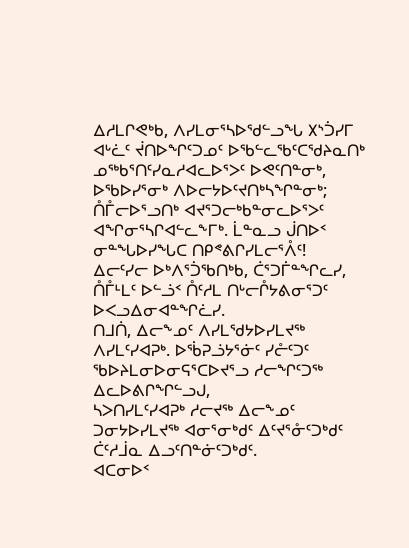ᐃᓱᒪᒋᕙᒃᑲ, ᐱᓯᒪᓂᕐᓴᐅᖁᓪᓗᖓ ᙭ᔅᑑᓯᒥ
ᐊᒡᓛᑦ ᔫᑎᐅᖏᑦᑐᓄᑦ ᐅᖃᓪᓚᖃᑦᑕᖁᔨᓇᑎᒃ ᓄᖅᑲᕐᑎᑦᓯᓇᓱᐊᓚᐅᕐᐳᑦ ᐅᕙᑦᑎᓐᓂᒃ, ᐅᖃᐅᓯᕐᓂᒃ ᐱᐅᓕᔭᐅᑦᔪᑎᒃᓴᖏᓐᓂᒃ; ᑍᒤᓕᐅᕐᓗᑎᒃ ᐊᔪᕐᑐᓕᒃᑲᓐᓂᓚᐅᕐᐳᑦ ᐊᖏᓂᕐᓴᒋᐊᓪᓚᖕᒥᒃ. ᒫᓐᓇᓗ ᒎᑎᐅᑉ ᓂᓐᖓᐅᓯᖓᑕ ᑎᑭᕝᕕᒋᓯᒪᓕᕐᐰᑦ!
ᐃᓕᑦᓯᓕ ᐅᒃᐱᕐᑑᖃᑎᒃᑲ, ᑖᕐᑐᒦᓐᖏᓚᓯ, ᑍᒤᒻᒪᑦ ᐅᓪᓘᑉ ᑍᑦᓱᒪ ᑎᒡᓕᒊᔭᕕᓂᕐᑐᑦ ᐅᐸᓗᐃᓂᐊᓐᖏᓛᓯ.
ᑎᒧᑏ, ᐃᓕᖕᓄᑦ ᐱᓯᒪᖁᔭᐅᓯᒪᔪᖅ ᐱᓯᒪᑦᓯᐊᕈᒃ. ᐅᖄᕈᓘᔭᕐᓃᑦ ᓯᓔᑦᑐᑦ ᖃᐅᔨᒪᓂᐅᓂᕋᕐᑕᐅᔪᕐᓗ ᓱᓕᖏᑦᑐᖅ ᐃᓚᐅᕕᒋᖏᓪᓗᒍ,
ᓴᐳᑎᓯᒪᑦᓯᐊᕈᒃ ᓱᓕᔪᖅ ᐃᓕᖕᓄᑦ ᑐᓂᔭᐅᓯᒪᔪᖅ ᐊᓂᕐᓂᒃᑯᑦ ᐃᑦᔪᕐᓁᑦᑐᒃᑯᑦ ᑖᑦᓱᒨᓇ ᐃᓗᑦᑎᓐᓃᑦᑐᒃᑯᑦ.
ᐊᑕᓂᐅᑉ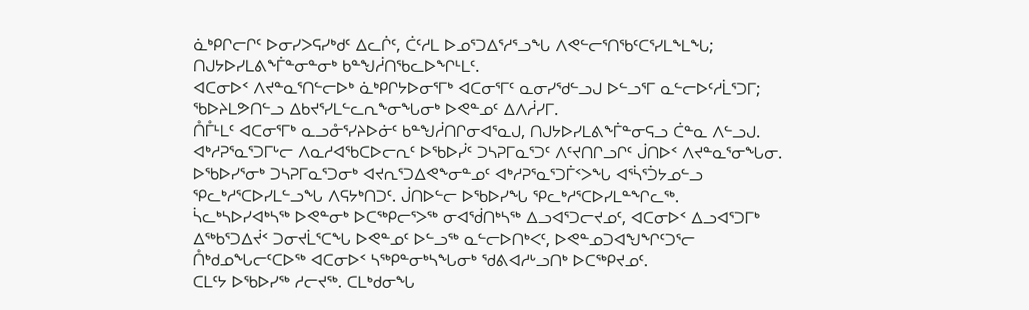ᓈᒃᑭᒋᓕᒋᑦ ᐅᓂᓯᐳᕋᓯᒃᑯᑦ ᐃᓚᒌᑦ, ᑖᑦᓱᒪ ᐅᓄᕐᑐᐃᕐᓱᕐᓗᖓ ᐱᕙᓪᓕᕐᑎᖃᑦᑕᕐᓯᒪᖕᒪᖓ; ᑎᒍᔭᐅᓯᒪᕕᖕᒦᓐᓂᓐᓂᒃ ᑲᓐᖑᓲᑎᖃᓚᐅᖏᒻᒪᑦ.
ᐊᑕᓂᐅᑉ ᐱᔪᓐᓇᕐᑎᓪᓕᐅᒃ ᓈᒃᑭᒋᔭᐅᓂᕐᒥᒃ ᐊᑕᓂᕐᒥᑦ ᓇᓂᓯᖁᓪᓗᒍ ᐅᓪᓗᕐᒥ ᓇᓪᓕᐅᑦᓱᒫᕐᑐᒥ; ᖃᐅᔨᒪᕗᑎᓪᓗ ᐃᑲᔪᕐᓯᒪᓪᓚᕆᖕᓂᖓᓂᒃ ᐅᕙᓐᓄᑦ ᐃᐱᓲᓯᒥ.
ᑍᒤᒻᒪᑦ ᐊᑕᓂᕐᒥᒃ ᓇᓗᓁᕐᓯᔨᐅᓃᑦ ᑲᓐᖑᓲᑎᒋᓂᐊᕐᓇᒍ, ᑎᒍᔭᐅᓯᒪᕕᖕᒦᓐᓂᕋᓗ ᑖᓐᓇ ᐱᓪᓗᒍ. ᐊᒃᓱᕈᕐᓇᕐᑐᒥᒡᓕ ᐱᓇᓱᐊᖃᑕᐅᓕᕆᑦ ᐅᖃᐅᓰᑦ ᑐᓴᕈᒥᓇᕐᑐᑦ ᐱᑦᔪᑎᒋᓗᒋᑦ ᒎᑎᐅᑉ ᐱᔪᓐᓇᕐᓂᖓᓂ.
ᐅᖃᐅᓯᕐᓂᒃ ᑐᓴᕈᒥᓇᕐᑐᓂᒃ ᐊᔪᕆᕐᑐᐃᕙᖕᓂᓐᓄᑦ ᐊᒃᓱᕈᕐᓇᕐᑐᒦᑉᐳᖓ ᐊᕐᓵᕐᑑᔭᓄᓪᓗ ᕿᓚᒃᓱᕐᑕᐅᓯᒪᓪᓗᖓ ᐱᕋᔭᒃᑎᑐᑦ. ᒎᑎᐅᓪᓕ ᐅᖃᐅᓯᖓ ᕿᓚᒃᓱᕐᑕᐅᓯᒪᓐᖏᓚᖅ.
ᓵᓚᒃᓴᐅᓯᐊᒃᓴᖅ ᐅᕙᓐᓂᒃ ᐅᑕᖅᑭᓕᕐᐳᖅ ᓂᐊᖂᑎᒃᓴᖅ ᐃᓗᐊᕐᑐᓕᔪᓄᑦ, ᐊᑕᓂᐅᑉ ᐃᓗᐊᕐᑐᒥᒃ ᐃᖅᑲᕐᑐᐃᔫᑉ ᑐᓂᔪᒫᕐᑕᖓ ᐅᕙᓐᓄᑦ ᐅᓪᓗᖅ ᓇᓪᓕᐅᑎᒃᐸᑦ, ᐅᕙᓐᓄᑐᐊᖑᖏᑦᑐᕐᓕ ᑍᒃᑯᓄᖓᓕᑦᑕᐅᖅ ᐊᑕᓂᐅᑉ ᓴᖅᑭᓐᓂᒃᓴᖓᓂᒃ ᖁᕕᐊᓱᒡᓗᑎᒃ ᐅᑕᖅᑭᔪᓄᑦ.
ᑕᒪᑦᔭ ᐅᖃᐅᓯᖅ ᓱᓕᔪᖅ. ᑕᒪᒃᑯᓂᖓ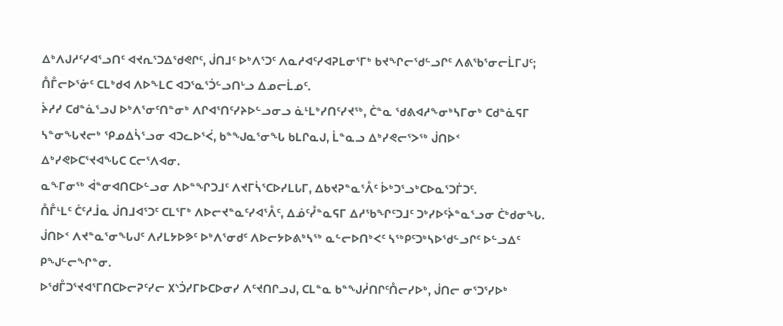ᐃᒃᐱᒍᓱᑦᓯᐊᕐᓗᑎᑦ ᐊᔪᕆᕐᑐᐃᖁᕙᒋᑦ, ᒎᑎᒧᑦ ᐅᒃᐱᕐᑐᑦ ᐱᓇᓱᐊᑦᓯᐊᕈᒪᓂᕐᒥᒃ ᑲᔪᖏᓕᖁᓪᓗᒋᑦ ᐱᕕᖃᕐᓂᓕᒫᒥᒍᑦ; ᑍᒤᓕᐅᕐᓃᑦ ᑕᒪᒃᑯᐊ ᐱᐅᖕᒪᑕ ᐊᑐᕐᓇᕐᑑᓪᓗᑎᒡᓗ ᐃᓄᓕᒫᓄᑦ.
ᔩᓱᓯ ᑕᑯᓐᓈᕐᓗᒍ ᐅᒃᐱᕐᓂᑦᑎᓐᓂᒃ ᐱᒋᐊᕐᑎᑦᓯᔨᐅᓪᓗᓂᓗ ᓈᒻᒪᒃᓯᑎᑦᓯᔪᖅ, ᑖᓐᓇ ᖁᕕᐊᓱᖕᓂᒃᓴᒥᓂᒃ ᑕᑯᓐᓈᕋᒥ ᓴᓐᓂᖓᔪᓕᒃ ᕿᓄᐃᓵᕐᓗᓂ ᐊᑐᓚᐅᕐᐹ, ᑲᓐᖑᓇᕐᓂᖓ ᑲᒪᒋᓇᒍ, ᒫᓐᓇᓗ ᐃᒃᓯᕙᓕᕐᐳᖅ ᒎᑎᐅᑉ ᐃᒃᓯᕙᐅᑕᕐᔪᐊᖓᑕ ᑕᓕᕐᐱᐊᓂ.
ᓇᖕᒥᓂᖅ ᐋᓐᓂᐊᑎᑕᐅᓪᓗᓂ ᐱᐅᓐᖏᑐᒧᑦ ᐱᔪᒥᓵᕐᑕᐅᓯᒪᒐᒥ, ᐃᑲᔪᕈᓐᓇᕐᐰᑦ ᐆᒃᑐᕐᓗᒃᑕᐅᓇᕐᑐᒦᑐᑦ.
ᑍᒤᒻᒪᑦ ᑖᑦᓱᒨᓇ ᒎᑎᒧᐊᕐᑐᑦ ᑕᒪᕐᒥᒃ ᐱᐅᓕᔪᓐᓇᑦᓯᐊᕐᐰᑦ, ᐃᓅᑦᓮᓐᓇᕋᒥ ᐃᓱᖃᖏᑦᑐᒧᑦ ᑐᒃᓯᐅᑦᔩᓐᓇᕐᓗᓂ ᑖᒃᑯᓂᖓ.
ᒎᑎᐅᑉ ᐱᔪᓐᓇᕐᓂᖓᒍᑦ ᐱᓯᒪᔭᐅᕗᑦ ᐅᒃᐱᕐᓂᑯᑦ ᐱᐅᓕᔭᐅᕕᒃᓴᖅ ᓇᓪᓕᐅᑎᒃᐸᑦ ᓴᖅᑭᑦᑐᒃᓴᐅᖁᓪᓗᒋᑦ ᐅᓪᓗᐃᑦ ᑭᖑᓪᓕᖏᓐᓂ.
ᐅᖁᒤᑐᕐᔪᐊᕐᒥᑎᑕᐅᓕᕈᑦᓯᓕ ᙭ᔅᑑᓯᒥᐅᑕᐅᓂᓯ ᐱᑦᔪᑎᒋᓗᒍ, ᑕᒪᓐᓇ ᑲᓐᖑᓲᑎᒋᑦᑍᓕᓯᐅᒃ, ᒎᑎᓕ ᓂᕐᑐᕐᓯᐅᒃ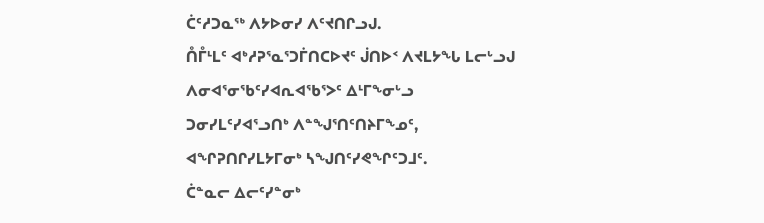ᑖᑦᓱᑐᓇᖅ ᐱᔭᐅᓂᓯ ᐱᑦᔪᑎᒋᓗᒍ.
ᑍᒤᒻᒪᑦ ᐊᒃᓱᕈᕐᓇᕐᑐᒦᑎᑕᐅᔪᑦ ᒎᑎᐅᑉ ᐱᔪᒪᔭᖓ ᒪᓕᒡᓗᒍ ᐱᓂᐊᕐᓂᖃᑦᓯᐊᕆᐊᖃᕐᐳᑦ ᐃᒻᒥᖕᓂᒡᓗ ᑐᓂᓯᒪᑦᓯᐊᕐᓗᑎᒃ ᐱᓐᖑᕐᑎᑦᑎᔨᒥᖕᓄᑦ, ᐊᖏᕈᑎᒋᓯᒪᔭᒥᓂᒃ ᓴᖑᑎᑦᓯᕙᖏᑦᑐᒧᑦ.
ᑖᓐᓇᓕ ᐃᓕᑦᓯᓐᓂᒃ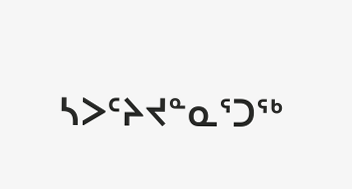ᓴᐳᑦᔨᔪᓐᓇᕐᑐᖅ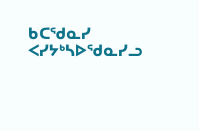ᑲᑕᖁᓇᓯ ᐸᓯᔭᒃᓴᐅᖁᓇᓯᓗ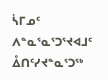ᓵᒥᓄᑦ ᐱᓐᓇᕐᓇᕐᑐᕐᔪᐊᒧᑦ ᐂᑎᑦᓯᔪᓐᓇᕐᑐᖅ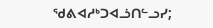ᖁᕕᐊᓱᒃᑐᐊᓘᑎᓪᓗᓯ;